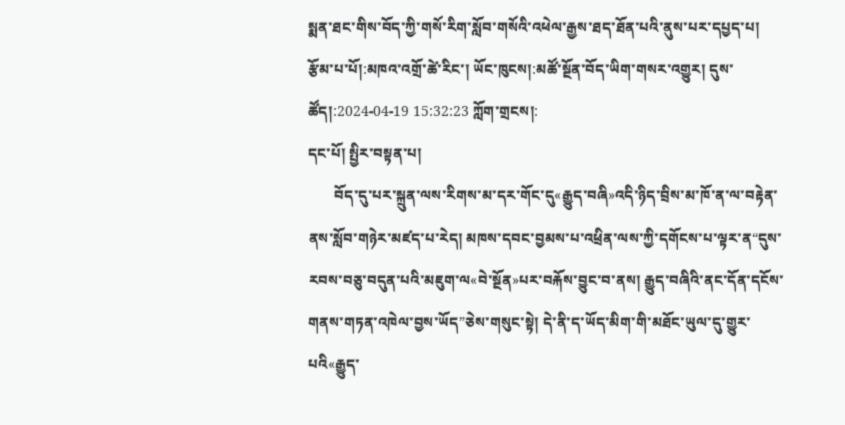སྨན་ཐང་གིས་བོད་ཀྱི་གསོ་རིག་སློབ་གསོའི་འཕེལ་རྒྱས་ཐད་ཐོན་པའི་ནུས་པར་དཔྱད་པ།
རྩོམ་པ་པོ།:མཁའ་འགྲོ་ཚེ་རིང་། ཡོང་ཁུངས།:མཚོ་སྔོན་བོད་ཡིག་གསར་འགྱུར། དུས་ཚོད།:2024-04-19 15:32:23 ཀློག་གྲངས།:
དང་པོ། སྤྱིར་བསྟན་པ།
       བོད་དུ་པར་སྐྲུན་ལས་རིགས་མ་དར་གོང་དུ«རྒྱུད་བཞི»འདི་ཉིད་བྲིས་མ་ཁོ་ན་ལ་བརྟེན་ནས་སློབ་གཉེར་མཛད་པ་རེད། མཁས་དབང་བྱམས་པ་འཕྲིན་ལས་ཀྱི་དགོངས་པ་ལྟར་ན“དུས་རབས་བཅུ་བདུན་པའི་མཇུག་ལ«བེ་སྔོན»པར་བརྐོས་བྱུང་བ་ནས། རྒྱུད་བཞིའི་ནང་དོན་དངོས་གནས་གཏན་འཁེལ་བྱས་ཡོད”ཅེས་གསུང་སྟེ། དེ་ནི་ད་ཡོད་མིག་གི་མཐོང་ཡུལ་དུ་གྱུར་པའི«རྒྱུད་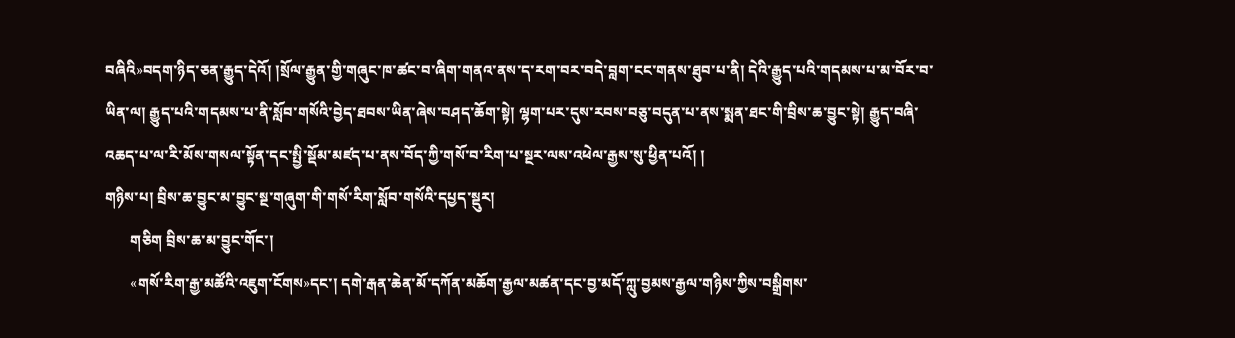བཞིའི»བདག་ཉིད་ཅན་རྒྱུད་དེའོ། །སྲོལ་རྒྱུན་གྱི་གཞུང་ཁ་ཚང་བ་ཞིག་གནའ་ནས་ད་རག་བར་བདེ་བླག་ངང་གནས་ཐུབ་པ་ནི། དེའི་རྒྱུད་པའི་གདམས་པ་མ་བོར་བ་ཡིན་ལ། རྒྱུད་པའི་གདམས་པ་ནི་སློབ་གསོའི་བྱེད་ཐབས་ཡིན་ཞེས་བཤད་ཆོག་སྟེ། ལྷག་པར་དུས་རབས་བཅུ་བདུན་པ་ནས་སྨན་ཐང་གི་བྲིས་ཆ་བྱུང་སྟེ། རྒྱུད་བཞི་འཆད་པ་ལ་རི་མོས་གསལ་སྟོན་དང་སྤྱི་སྡོམ་མཛད་པ་ནས་བོད་ཀྱི་གསོ་བ་རིག་པ་སྔར་ལས་འཕེལ་རྒྱས་སུ་ཕྱིན་པའོ། །
གཉིས་པ། བྲིས་ཆ་བྱུང་མ་བྱུང་སྔ་གཞུག་གི་གསོ་རིག་སློབ་གསོའི་དཔྱད་སྡུར།
       གཅིག བྲིས་ཆ་མ་བྱུང་གོང་།
       «གསོ་རིག་རྒྱ་མཚོའི་འཇུག་ངོགས»དང་། དགེ་རྒན་ཆེན་མོ་དཀོན་མཆོག་རྒྱལ་མཚན་དང་བྱ་མདོ་ཀླུ་བྱམས་རྒྱལ་གཉིས་ཀྱིས་བསྒྲིགས་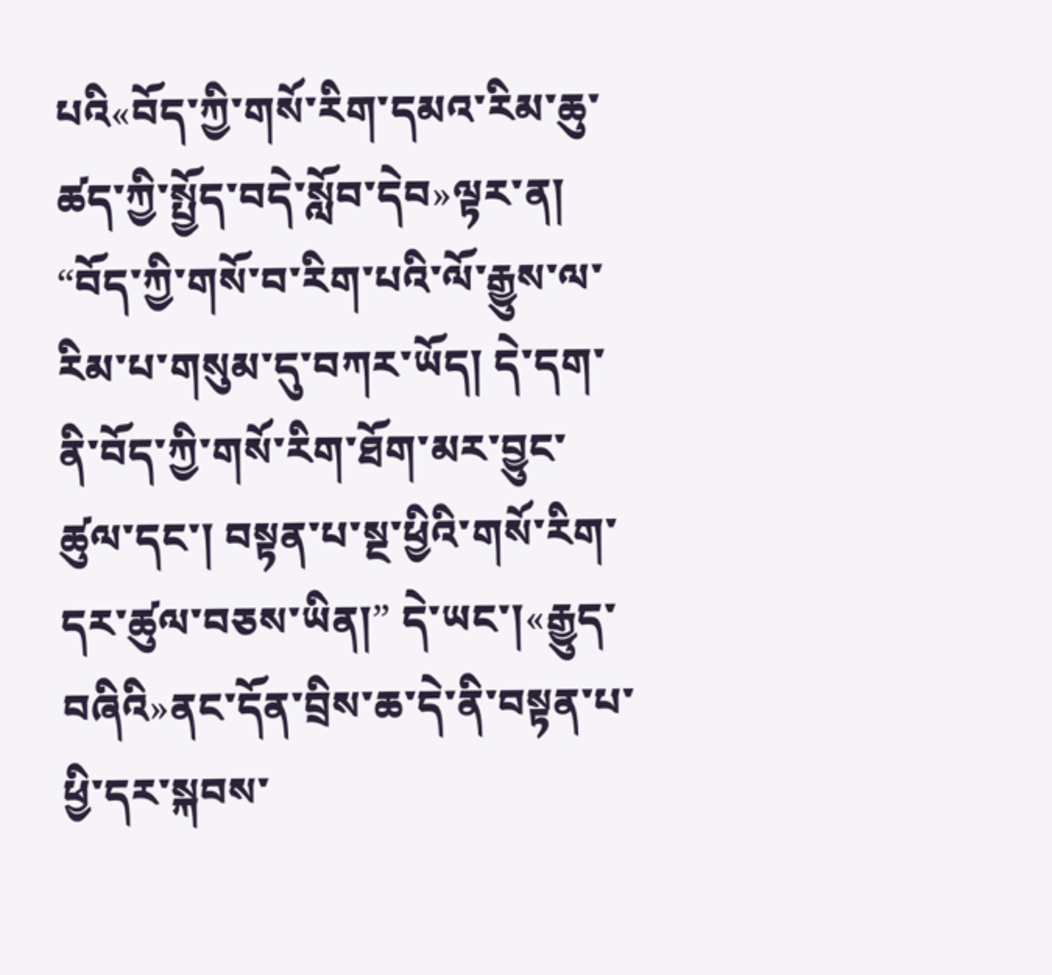པའི«བོད་ཀྱི་གསོ་རིག་དམའ་རིམ་ཆུ་ཚད་ཀྱི་སྤྱོད་བདེ་སློབ་དེབ»ལྟར་ན། “བོད་ཀྱི་གསོ་བ་རིག་པའི་ལོ་རྒྱུས་ལ་རིམ་པ་གསུམ་དུ་བཀར་ཡོད། དེ་དག་ནི་བོད་ཀྱི་གསོ་རིག་ཐོག་མར་བྱུང་ཚུལ་དང་། བསྟན་པ་སྔ་ཕྱིའི་གསོ་རིག་དར་ཚུལ་བཅས་ཡིན།” དེ་ཡང་།«རྒྱུད་བཞིའི»ནང་དོན་བྲིས་ཆ་དེ་ནི་བསྟན་པ་ཕྱི་དར་སྐབས་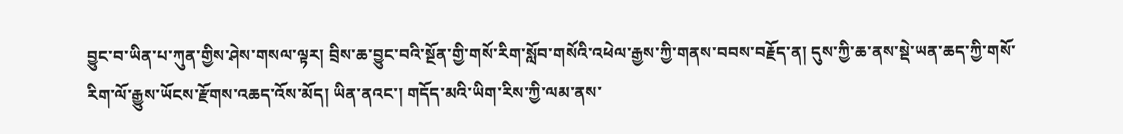བྱུང་བ་ཡིན་པ་ཀུན་གྱིས་ཤེས་གསལ་ལྟར། བྲིས་ཆ་བྱུང་བའི་སྔོན་གྱི་གསོ་རིག་སློབ་གསོའི་འཕེལ་རྒྱས་ཀྱི་གནས་བབས་བརྗོད་ན། དུས་ཀྱི་ཆ་ནས་སྡེ་ཡན་ཆད་ཀྱི་གསོ་རིག་ལོ་རྒྱུས་ཡོངས་རྫོགས་འཆད་འོས་མོད། ཡིན་ནའང་། གདོད་མའི་ཡིག་རིས་ཀྱི་ལམ་ནས་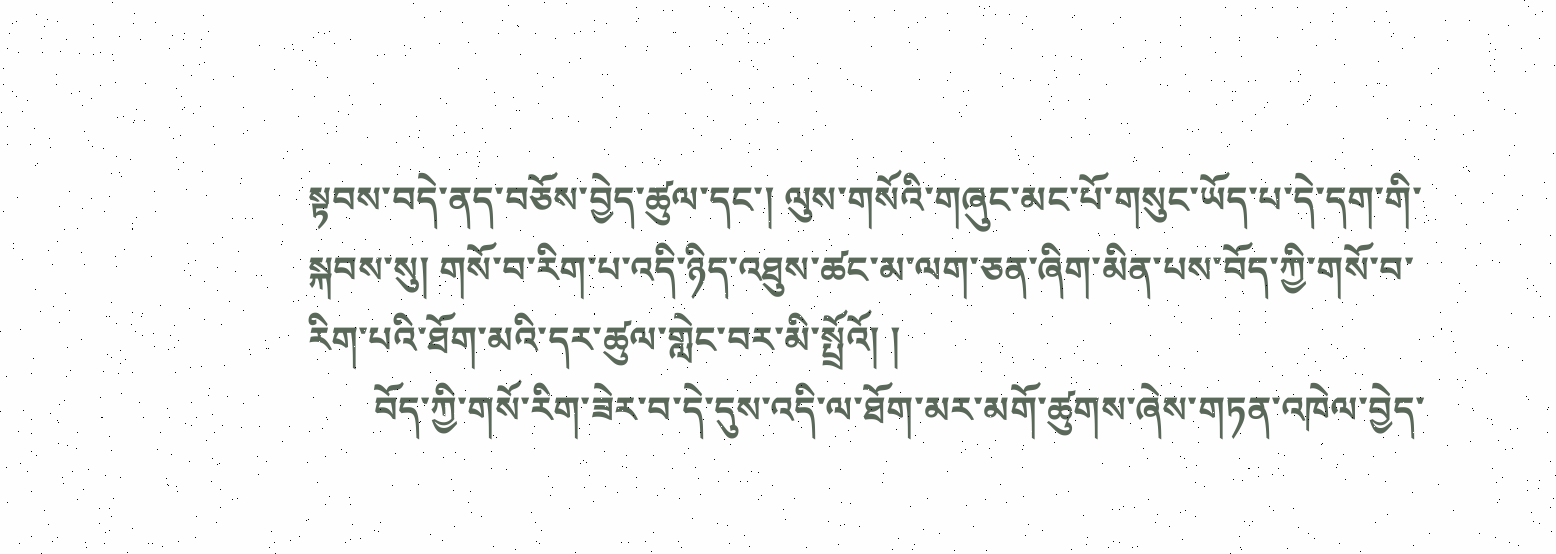སྟབས་བདེ་ནད་བཅོས་བྱེད་ཚུལ་དང་། ལུས་གསོའི་གཞུང་མང་པོ་གསུང་ཡོད་པ་དེ་དག་གི་སྐབས་སུ། གསོ་བ་རིག་པ་འདི་ཉིད་འཐུས་ཚང་མ་ལག་ཅན་ཞིག་མིན་པས་བོད་ཀྱི་གསོ་བ་རིག་པའི་ཐོག་མའི་དར་ཚུལ་གླེང་བར་མི་སྤྲོའོ། །
       བོད་ཀྱི་གསོ་རིག་ཟེར་བ་དེ་དུས་འདི་ལ་ཐོག་མར་མགོ་ཚུགས་ཞེས་གཏན་འཁེལ་བྱེད་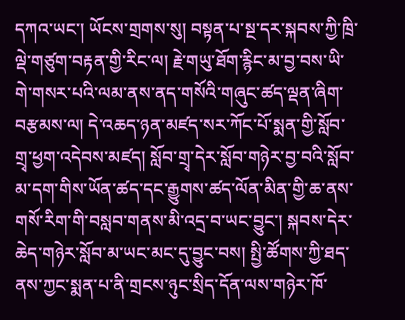དཀའ་ཡང་། ཡོངས་གྲགས་སུ། བསྟན་པ་སྔ་དར་སྐབས་ཀྱི་ཁྲི་ལྡེ་གཙུག་བརྟན་གྱི་རིང་ལ། རྗེ་གཡུ་ཐོག་རྙིང་མ་བྱ་བས་ཡི་གེ་གསར་པའི་ལམ་ནས་ནད་གསོའི་གཞུང་ཚད་ལྡན་ཞིག་བརྩམས་ལ། དེ་འཆད་ཉན་མཛད་སར་ཀོང་པོ་སྨན་གྱི་སློབ་གྲྭ་ཕྱག་འདེབས་མཛད། སློབ་གྲྭ་དེར་སློབ་གཉེར་བྱ་བའི་སློབ་མ་དག་གིས་ཡོན་ཚད་དང་རྒྱུགས་ཚད་ལོན་མིན་གྱི་ཆ་ནས་གསོ་རིག་གི་བསླབ་གནས་མི་འདྲ་བ་ཡང་བྱུང་། སྐབས་དེར་ཆེད་གཉེར་སློབ་མ་ཡང་མང་དུ་བྱུང་བས། སྤྱི་ཚོགས་ཀྱི་ཐད་ནས་ཀྱང་སྨན་པ་ནི་གྲངས་ཉུང་སྲིད་དོན་ལས་གཉེར་ཁོ་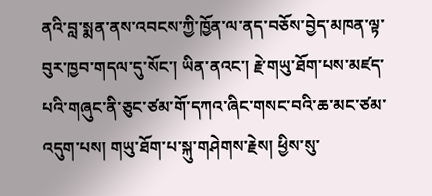ནའི་བླ་སྨན་ནས་འབངས་ཀྱི་ཁྱོན་ལ་ནད་བཅོས་བྱེད་མཁན་ལྟ་བུར་ཁྱབ་གདལ་དུ་སོང་། ཡིན་ནའང་། རྗེ་གཡུ་ཐོག་པས་མཛད་པའི་གཞུང་ནི་ཅུང་ཙམ་གོ་དཀའ་ཞིང་གསང་བའི་ཆ་མང་ཙམ་འདུག་པས། གཡུ་ཐོག་པ་སྐུ་གཤེགས་རྗེས། ཕྱིས་སུ་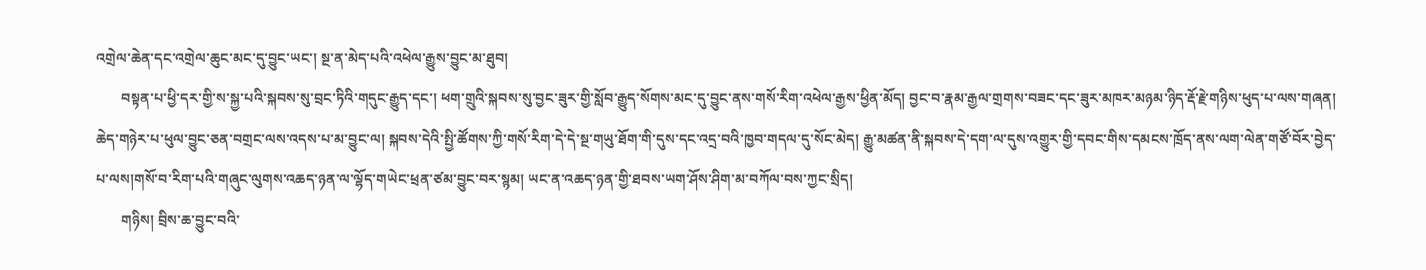འགྲེལ་ཆེན་དང་འགྲེལ་ཆུང་མང་དུ་བྱུང་ཡང་། སྔ་ན་མེད་པའི་འཕེལ་རྒྱུས་བྱུང་མ་ཐུབ།
       བསྟན་པ་ཕྱི་དར་གྱི་ས་སྐྱ་པའི་སྐབས་སུ་བྲང་ཏིའི་གདུང་རྒྱུད་དང་། ཕག་གྲུའི་སྐབས་སུ་བྱང་ཟུར་གྱི་སློབ་རྒྱུད་སོགས་མང་དུ་བྱུང་ནས་གསོ་རིག་འཕེལ་རྒྱས་ཕྱིན་མོད། བྱང་བ་རྣམ་རྒྱལ་གྲགས་བཟང་དང་ཟུར་མཁར་མཉམ་ཉིད་རྡོ་རྗེ་གཉིས་ཕུད་པ་ལས་གཞན། ཆེད་གཉེར་པ་ཕུལ་བྱུང་ཅན་བགྲང་ལས་འདས་པ་མ་བྱུང་ལ། སྐབས་དེའི་སྤྱི་ཚོགས་ཀྱི་གསོ་རིག་དེ་དེ་སྔ་གཡུ་ཐོག་གི་དུས་དང་འདྲ་བའི་ཁྱབ་གདལ་དུ་སོང་མེད། རྒྱུ་མཚན་ནི་སྐབས་དེ་དག་ལ་དུས་འགྱུར་གྱི་དབང་གིས་དམངས་ཁྲོད་ནས་ལག་ལེན་གཙོ་བོར་བྱེད་པ་ལས།གསོ་བ་རིག་པའི་གཞུང་ལུགས་འཆད་ཉན་ལ་ལྷོད་གཡེང་ཕྲན་ཙམ་བྱུང་བར་སྙམ། ཡང་ན་འཆད་ཉན་གྱི་ཐབས་ཡག་ཤོས་ཤིག་མ་བཀོལ་བས་ཀྱང་སྲིད།
       གཉིས། བྲིས་ཆ་བྱུང་བའི་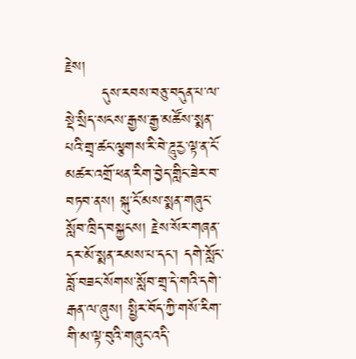རྗེས།
       དུས་རབས་བཅུ་བདུན་པ་ལ་སྡེ་སྲིད་སངས་རྒྱས་རྒྱ་མཚོས་སྨན་པའི་གྲྭ་ཚང་ལྕགས་རི་བེ་ཌཱུརྱ་ལྟ་ན་ངོ་མཚར་འགྲོ་ཕན་རིག་བྱེད་གླིང་ཟེར་བ་བཏབ་ནས། སྐུ་ངོ་མས་སྨན་གཞུང་སློབ་ཁྲིད་བསྐྱངས། རྗེས་སོར་གཞན་དར་མོ་སྨན་རམས་པ་དང་། དགེ་སློང་བློ་བཟང་སོགས་སློབ་གྲྭ་དེ་གའི་དགེ་རྒན་ལ་ཞུས། སྤྱིར་བོད་ཀྱི་གསོ་རིག་གི་མ་ལྟ་བུའི་གཞུང་འདི་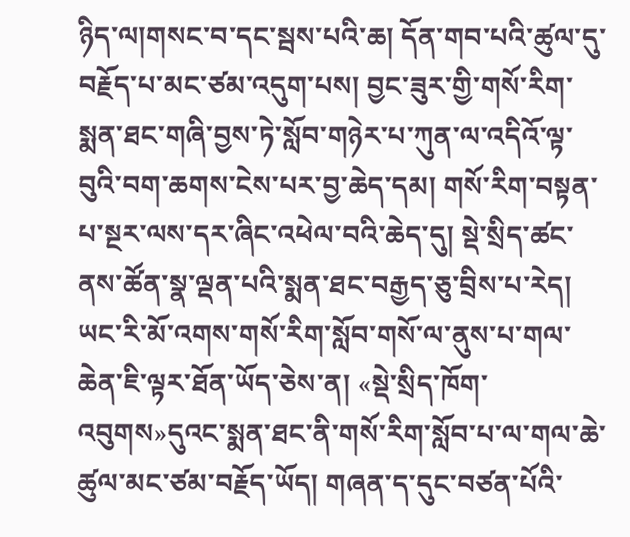ཉིད་ལ།གསང་བ་དང་སྦས་པའི་ཆ། དོན་གབ་པའི་ཚུལ་དུ་བརྗོད་པ་མང་ཙམ་འདུག་པས། བྱང་ཟུར་གྱི་གསོ་རིག་སྨན་ཐང་གཞི་བྱས་ཏེ་སློབ་གཉེར་པ་ཀུན་ལ་འདིའོ་ལྟ་བུའི་བག་ཆགས་ངེས་པར་བྱ་ཆེད་དམ། གསོ་རིག་བསྟན་པ་སྔར་ལས་དར་ཞིང་འཕེལ་བའི་ཆེད་དུ། སྡེ་སྲིད་ཚང་ནས་ཚོན་སྣ་ལྡན་པའི་སྨན་ཐང་བརྒྱད་ཅུ་བྲིས་པ་རེད། ཡང་རི་མོ་འགས་གསོ་རིག་སློབ་གསོ་ལ་ནུས་པ་གལ་ཆེན་ཇི་ལྟར་ཐོན་ཡོད་ཅེས་ན། «སྡེ་སྲིད་ཁོག་འབུགས»དུའང་སྨན་ཐང་ནི་གསོ་རིག་སློབ་པ་ལ་གལ་ཆེ་ཚུལ་མང་ཙམ་བརྗོད་ཡོད། གཞན་ད་དུང་བཙན་པོའི་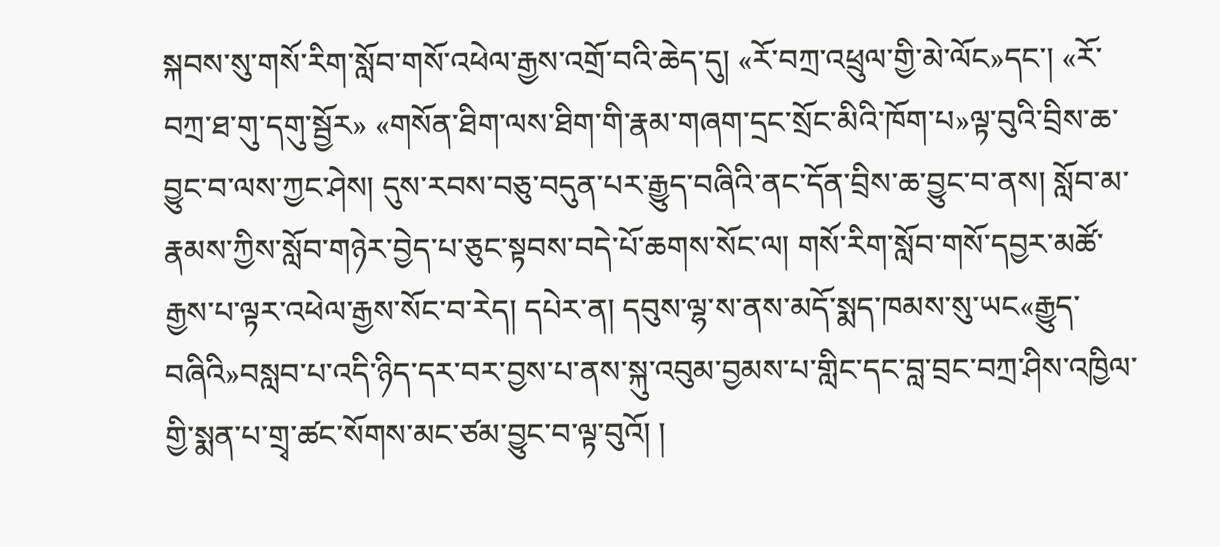སྐབས་སུ་གསོ་རིག་སློབ་གསོ་འཕེལ་རྒྱས་འགྲོ་བའི་ཆེད་དུ། «རོ་བཀྲ་འཕྲུལ་གྱི་མེ་ལོང»དང་། «རོ་བཀྲ་ཐ་གུ་དགུ་སྦྱོར» «གསོན་ཐིག་ལས་ཐིག་གི་རྣམ་གཞག་དྲང་སྲོང་མིའི་ཁོག་པ»ལྟ་བུའི་བྲིས་ཆ་བྱུང་བ་ལས་ཀྱང་ཤེས། དུས་རབས་བཅུ་བདུན་པར་རྒྱུད་བཞིའི་ནང་དོན་བྲིས་ཆ་བྱུང་བ་ནས། སློབ་མ་རྣམས་ཀྱིས་སློབ་གཉེར་བྱེད་པ་ཅུང་སྟབས་བདེ་པོ་ཆགས་སོང་ལ། གསོ་རིག་སློབ་གསོ་དབྱར་མཚོ་རྒྱས་པ་ལྟར་འཕེལ་རྒྱས་སོང་བ་རེད། དཔེར་ན། དབུས་ལྷ་ས་ནས་མདོ་སྨད་ཁམས་སུ་ཡང«རྒྱུད་བཞིའི»བསླབ་པ་འདི་ཉིད་དར་བར་བྱས་པ་ནས་སྐུ་འབུམ་བྱམས་པ་གླིང་དང་བླ་བྲང་བཀྲ་ཤིས་འཁྱིལ་གྱི་སྨན་པ་གྲྭ་ཚང་སོགས་མང་ཙམ་བྱུང་བ་ལྟ་བུའོ། །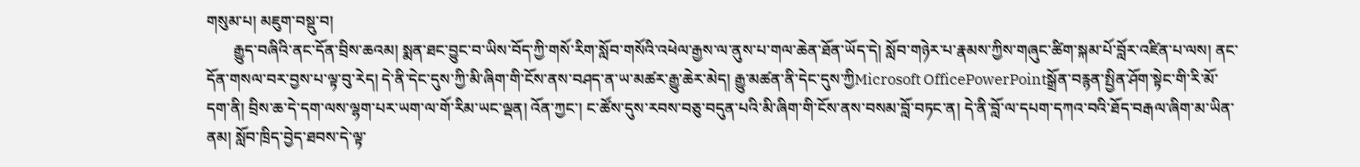གསུམ་པ། མཇུག་བསྡུ་བ།
       རྒྱུད་བཞིའི་ནང་དོན་བྲིས་ཆའམ། སྨན་ཐང་བྱུང་བ་ཡིས་བོད་ཀྱི་གསོ་རིག་སློབ་གསོའི་འཕེལ་རྒྱས་ལ་ནུས་པ་གལ་ཆེན་ཐོན་ཡོད་དེ། སློབ་གཉེར་པ་རྣམས་ཀྱིས་གཞུང་ཚིག་སྐམ་པོ་བློར་འཛིན་པ་ལས། ནང་དོན་གསལ་བར་བྱས་པ་ལྟ་བུ་རེད། དེ་ནི་དེང་དུས་ཀྱི་མི་ཞིག་གི་ངོས་ནས་བཤད་ན་ཡ་མཚར་རྒྱུ་ཆེར་མེད། རྒྱུ་མཚན་ནི་དེང་དུས་ཀྱིMicrosoft OfficePowerPointསྒྲོན་བརྙན་སྤྱིན་ཤོག་སྟེང་གི་རི་མོ་དག་ནི། བྲིས་ཆ་དེ་དག་ལས་ལྷག་པར་ཡག་ལ་གོ་རིམ་ཡང་ལྡན། འོན་ཀྱང་། ང་ཚོས་དུས་རབས་བཅུ་བདུན་པའི་མི་ཞིག་གི་ངོས་ནས་བསམ་བློ་བཏང་ན། དེ་ནི་བློ་ལ་དཔག་དཀའ་བའི་ཐོད་བརྒལ་ཞིག་མ་ཡིན་ནམ། སློབ་ཁྲིད་བྱེད་ཐབས་དེ་ལྟ་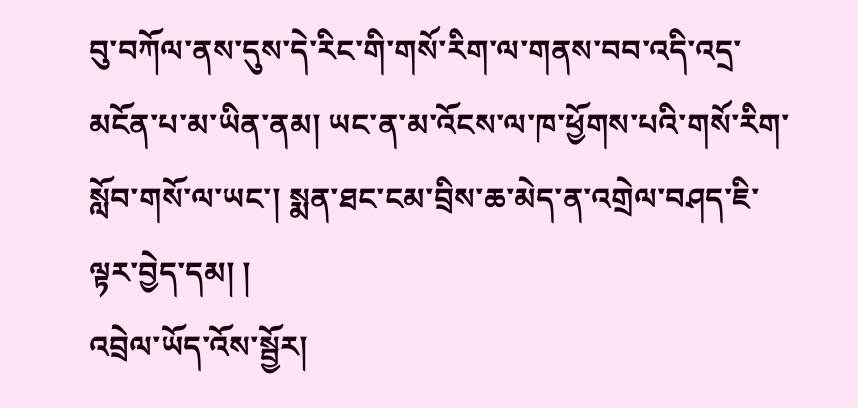བུ་བཀོལ་ནས་དུས་དེ་རིང་གི་གསོ་རིག་ལ་གནས་བབ་འདི་འདྲ་མངོན་པ་མ་ཡིན་ནམ། ཡང་ན་མ་འོངས་ལ་ཁ་ཕྱོགས་པའི་གསོ་རིག་སློབ་གསོ་ལ་ཡང་། སྨན་ཐང་ངམ་བྲིས་ཆ་མེད་ན་འགྲེལ་བཤད་ཇི་ལྟར་བྱེད་དམ། །
འབྲེལ་ཡོད་འོས་སྦྱོར།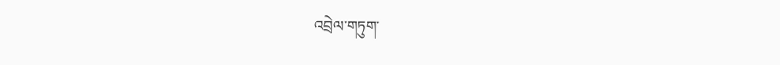འབྲེལ་གཏུག་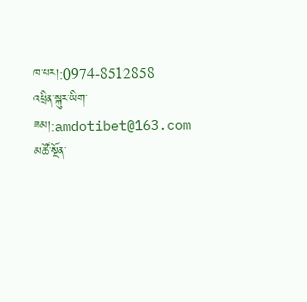ཁ་པར།:0974-8512858
འཕྲིན་སྐུར་ཡིག་ཟམ།:amdotibet@163.com
མཚོ་སྔོན་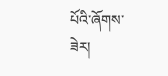པོའི་ཞོགས་ཟེར།